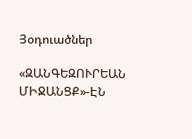Յօդուածներ

«ԶԱՆԳԵԶՈՒՐԵԱՆ ՄԻՋԱՆՑՔ»-ԷՆ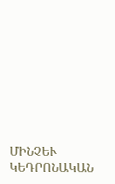ՄԻՆՉԵՒ ԿԵԴՐՈՆԱԿԱՆ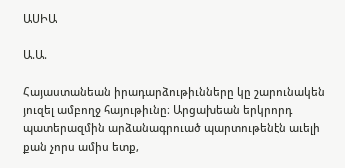ԱՍԻԱ

Ա.Ա.

Հայաստանեան իրադարձութիւնները կը շարունակեն յուզել ամբողջ հայութիւնը։ Արցախեան երկրորդ պատերազմին արձանագրուած պարտութենէն աւելի քան չորս ամիս ետք,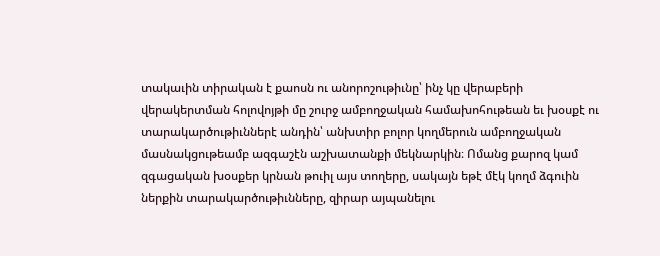տակաւին տիրական է քաոսն ու անորոշութիւնը՝ ինչ կը վերաբերի վերակերտման հոլովոյթի մը շուրջ ամբողջական համախոհութեան եւ խօսքէ ու տարակարծութիւններէ անդին՝ անխտիր բոլոր կողմերուն ամբողջական մասնակցութեամբ ազգաշէն աշխատանքի մեկնարկին։ Ոմանց քարոզ կամ զգացական խօսքեր կրնան թուիլ այս տողերը, սակայն եթէ մէկ կողմ ձգուին ներքին տարակարծութիւնները, զիրար այպանելու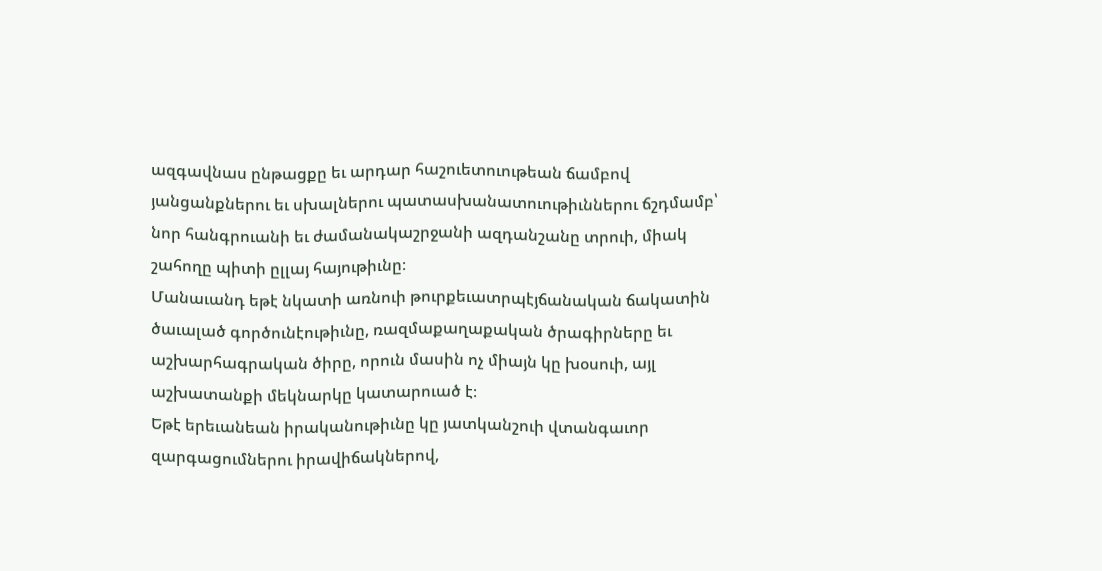ազգավնաս ընթացքը եւ արդար հաշուետուութեան ճամբով յանցանքներու եւ սխալներու պատասխանատուութիւններու ճշդմամբ՝ նոր հանգրուանի եւ ժամանակաշրջանի ազդանշանը տրուի, միակ շահողը պիտի ըլլայ հայութիւնը։
Մանաւանդ եթէ նկատի առնուի թուրքեւատրպէյճանական ճակատին ծաւալած գործունէութիւնը, ռազմաքաղաքական ծրագիրները եւ աշխարհագրական ծիրը, որուն մասին ոչ միայն կը խօսուի, այլ աշխատանքի մեկնարկը կատարուած է։
Եթէ երեւանեան իրականութիւնը կը յատկանշուի վտանգաւոր զարգացումներու իրավիճակներով,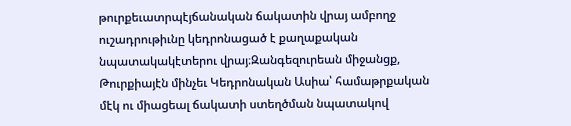թուրքեւատրպէյճանական ճակատին վրայ ամբողջ ուշադրութիւնը կեդրոնացած է քաղաքական նպատակակէտերու վրայ։Զանգեզուրեան միջանցք, Թուրքիայէն մինչեւ Կեդրոնական Ասիա՝ համաթրքական մէկ ու միացեալ ճակատի ստեղծման նպատակով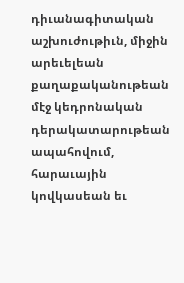դիւանագիտական աշխուժութիւն, միջին արեւելեան քաղաքականութեան մէջ կեդրոնական դերակատարութեան ապահովում, հարաւային կովկասեան եւ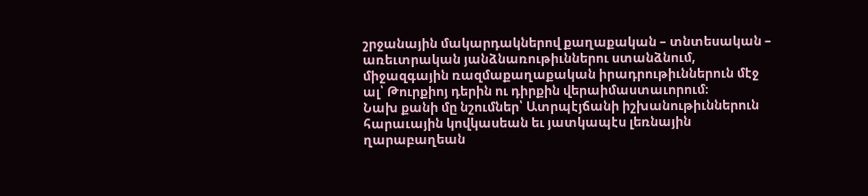շրջանային մակարդակներով քաղաքական – տնտեսական – առեւտրական յանձնառութիւններու ստանձնում, միջազգային ռազմաքաղաքական իրադրութիւններուն մէջ ալ՝ Թուրքիոյ դերին ու դիրքին վերաիմաստաւորում։
Նախ քանի մը նշումներ՝ Ատրպէյճանի իշխանութիւններուն հարաւային կովկասեան եւ յատկապէս լեռնային ղարաբաղեան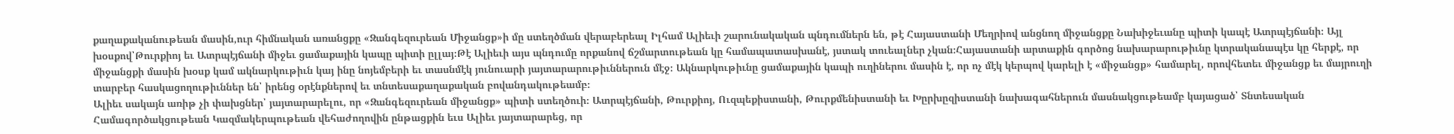քաղաքականութեան մասին,ուր հիմնական առանցքը «Զանգեզուրեան Միջանցք»ի մը ստեղծման վերաբերեալ Իլհամ Ալիեւի շարունակական պնդումներն են, թէ Հայաստանի Մեղրիով անցնող միջանցքը Նախիջեւանը պիտի կապէ Ատրպէյճանի։ Այլ խօսքով՝Թուրքիոյ եւ Ատրպէյճանի միջեւ ցամաքային կապը պիտի ըլլայ։Թէ Ալիեւի այս պնդումը որքանով ճշմարտութեան կը համապատասխանէ, յստակ տուեալներ չկան։Հայաստանի արտաքին գործոց նախարարութիւնը կտրականապէս կը հերքէ, որ միջանցքի մասին խօսք կամ ակնարկութիւն կայ ինը նոյեմբերի եւ տասնմէկ յունուարի յայտարարութիւններուն մէջ։ Ակնարկութիւնը ցամաքային կապի ուղիներու մասին է, որ ոչ մէկ կերպով կարելի է «միջանցք» համարել, որովհետեւ միջանցք եւ մայրուղի տարբեր հասկացողութիւններ են՝ իրենց օրէնքներով եւ տնտեսաքաղաքական բովանդակութեամբ։
Ալիեւ սակայն առիթ չի փախցներ՝ յայտարարելու, որ «Զանգեզուրեան միջանցք» պիտի ստեղծուի։ Ատրպէյճանի, Թուրքիոյ, Ուզպեքիստանի, Թուրքմենիստանի եւ Խըրխըզիստանի նախագահներուն մասնակցութեամբ կայացած՝ Տնտեսական Համագործակցութեան Կազմակերպութեան վեհաժողովին ընթացքին եւս Ալիեւ յայտարարեց, որ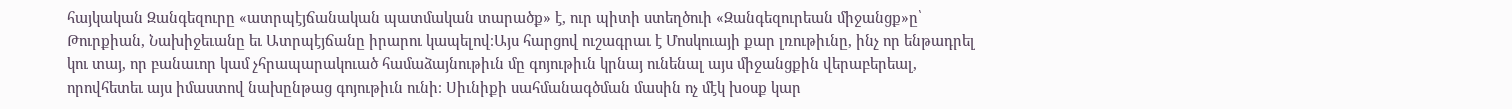հայկական Զանգեզուրը «ատրպէյճանական պատմական տարածք» է, ուր պիտի ստեղծուի «Զանգեզուրեան միջանցք»ը՝ Թուրքիան, Նախիջեւանը եւ Ատրպէյճանը իրարու կապելով։Այս հարցով ուշագրաւ է Մոսկուայի քար լռութիւնը, ինչ որ ենթադրել կու տայ, որ բանաւոր կամ չհրապարակուած համաձայնութիւն մը գոյութիւն կրնայ ունենալ այս միջանցքին վերաբերեալ, որովհետեւ այս իմաստով նախընթաց գոյութիւն ունի։ Սիւնիքի սահմանագծման մասին ոչ մէկ խօսք կար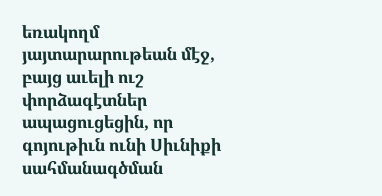եռակողմ յայտարարութեան մէջ, բայց աւելի ուշ փորձագէտներ ապացուցեցին, որ գոյութիւն ունի Սիւնիքի սահմանագծման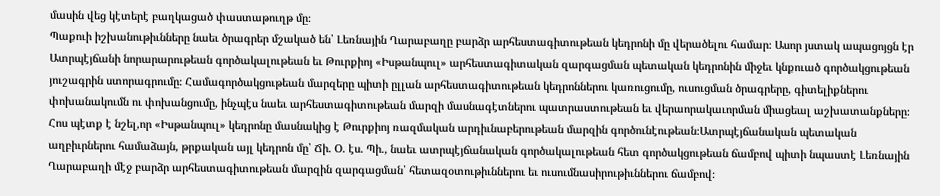մասին վեց կէտերէ բաղկացած փաստաթուղթ մը։
Պաքուի իշխանութիւնները նաեւ ծրագրեր մշակած են՝ Լեռնային Ղարաբաղը բարձր արհեստագիտութեան կեդրոնի մը վերածելու համար։ Ասոր յստակ ապացոյցն էր Ատրպէյճանի նորարարութեան գործակալութեան եւ Թուրքիոյ «Իսթանպուլ» արհեստագիտական զարգացման պետական կեդրոնին միջեւ կնքուած գործակցութեան յուշագրին ստորագրումը։ Համագործակցութեան մարզերը պիտի ըլլան արհեստագիտութեան կեդրոններու կառուցումը, ուսուցման ծրագրերը, գիտելիքներու փոխանակումն ու փոխանցումը, ինչպէս նաեւ արհեստագիտութեան մարզի մասնագէտներու պատրաստութեան եւ վերաորակաւորման միացեալ աշխատանքները։ Հոս պէտք է նշել,որ «Իսթանպուլ» կեդրոնը մասնակից է Թուրքիոյ ռազմական արդիւնաբերութեան մարզին գործունէութեան։Ատրպէյճանական պետական աղբիւրներու համաձայն, թրքական այլ կեդրոն մը՝ Ճի. Օ. էս. Պի., նաեւ ատրպէյճանական գործակալութեան հետ գործակցութեան ճամբով պիտի նպաստէ Լեռնային Ղարաբաղի մէջ բարձր արհեստագիտութեան մարզին զարգացման՝ հետազօտութիւններու եւ ուսումնասիրութիւններու ճամբով։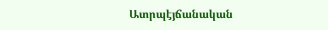Ատրպէյճանական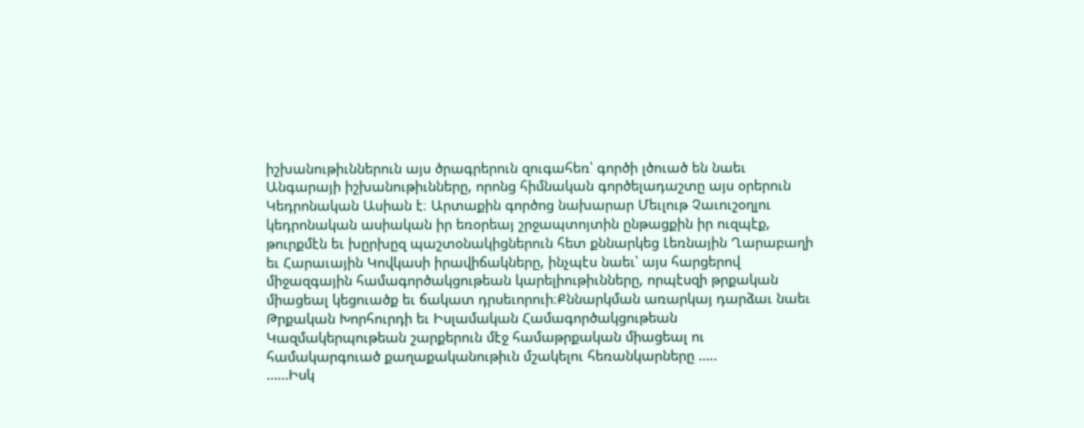իշխանութիւններուն այս ծրագրերուն զուգահեռ՝ գործի լծուած են նաեւ Անգարայի իշխանութիւնները, որոնց հիմնական գործելադաշտը այս օրերուն Կեդրոնական Ասիան է։ Արտաքին գործոց նախարար Մեւլութ Չաւուշօղլու կեդրոնական ասիական իր եռօրեայ շրջապտոյտին ընթացքին իր ուզպէք, թուրքմէն եւ խըրխըզ պաշտօնակիցներուն հետ քննարկեց Լեռնային Ղարաբաղի եւ Հարաւային Կովկասի իրավիճակները, ինչպէս նաեւ՝ այս հարցերով միջազգային համագործակցութեան կարելիութիւնները, որպէսզի թրքական միացեալ կեցուածք եւ ճակատ դրսեւորուի։Քննարկման առարկայ դարձաւ նաեւ Թրքական Խորհուրդի եւ Իսլամական Համագործակցութեան Կազմակերպութեան շարքերուն մէջ համաթրքական միացեալ ու համակարգուած քաղաքականութիւն մշակելու հեռանկարները …..
……Իսկ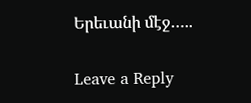Երեւանի մէջ…..

Leave a Reply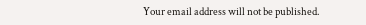Your email address will not be published.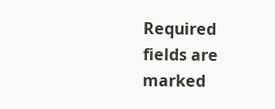Required fields are marked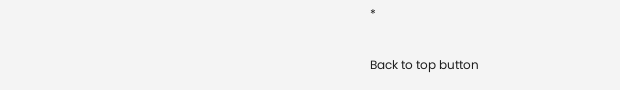*

Back to top button